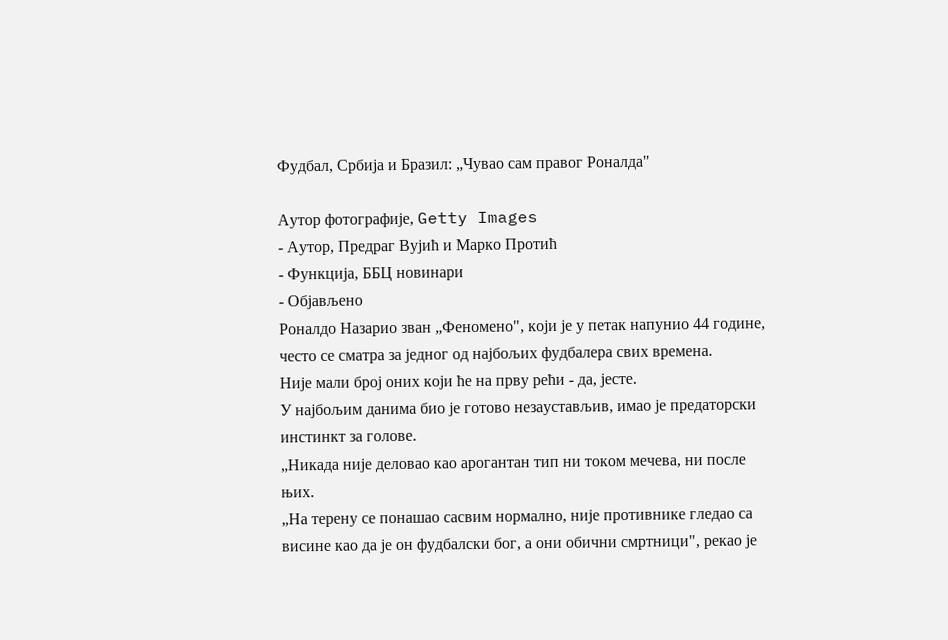Фудбал, Србија и Бразил: „Чувао сам правог Роналда"

Аутор фотографије, Getty Images
- Аутор, Предраг Вујић и Марко Протић
- Функција, ББЦ новинари
- Објављено
Роналдо Назарио зван „Феномено", који је у петак напунио 44 године, често се сматра за једног од најбољих фудбалера свих времена.
Није мали број оних који ће на прву рећи - да, јесте.
У најбољим данима био је готово незаустављив, имао је предаторски инстинкт за голове.
„Никада није деловао као арогантан тип ни током мечева, ни после њих.
„На терену се понашао сасвим нормално, није противнике гледао са висине као да је он фудбалски бог, а они обични смртници", рекао је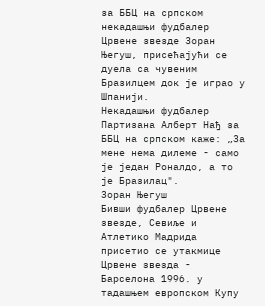за ББЦ на српском некадашњи фудбалер Црвене звезде Зоран Његуш, присећајући се дуела са чувеним Бразилцем док је играо у Шпанији.
Некадашњи фудбалер Партизана Алберт Нађ за ББЦ на српском каже: „За мене нема дилеме - само је један Роналдо, а то је Бразилац".
Зоран Његуш
Бивши фудбалер Црвене звезде, Севиље и Атлетико Мадрида присетио се утакмице Црвене звезда - Барселона 1996. у тадашњем европском Купу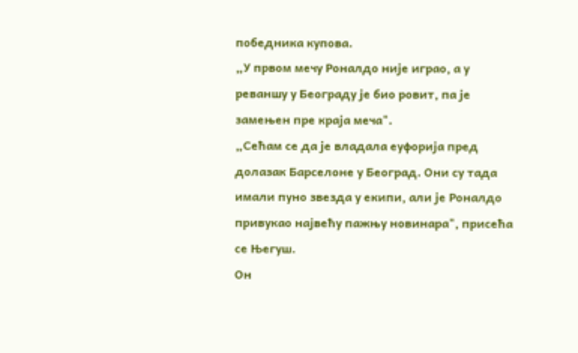победника купова.
„У првом мечу Роналдо није играо, а у реваншу у Београду је био ровит, па је замењен пре краја меча".
„Сећам се да је владала еуфорија пред долазак Барселоне у Београд. Они су тада имали пуно звезда у екипи, али је Роналдо привукао највећу пажњу новинара", присећа се Његуш.
Он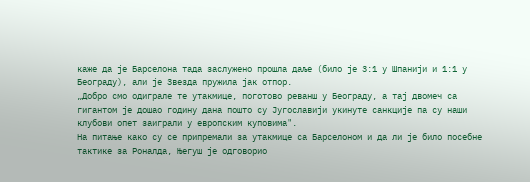каже да је Барселона тада заслужено прошла даље (било је 3:1 у Шпанији и 1:1 у Београду), али је Звезда пружила јак отпор.
„Добро смо одиграле те утакмице, поготово реванш у Београду, а тај двомеч са гигантом је дошао годину дана пошто су Југославији укинуте санкције па су наши клубови опет заиграли у европским куповима".
На питање како су се припремали за утакмице са Барселоном и да ли је било посебне тактике за Роналда, Његуш је одговорио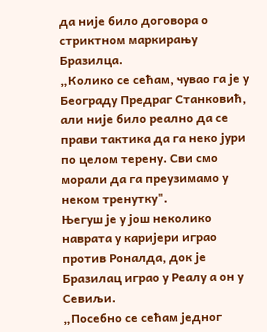да није било договора о стриктном маркирању Бразилца.
„Колико се сећам, чувао га је у Београду Предраг Станковић, али није било реално да се прави тактика да га неко јури по целом терену. Сви смо морали да га преузимамо у неком тренутку".
Његуш је у још неколико наврата у каријери играо против Роналда, док је Бразилац играо у Реалу а он у Севиљи.
„Посебно се сећам једног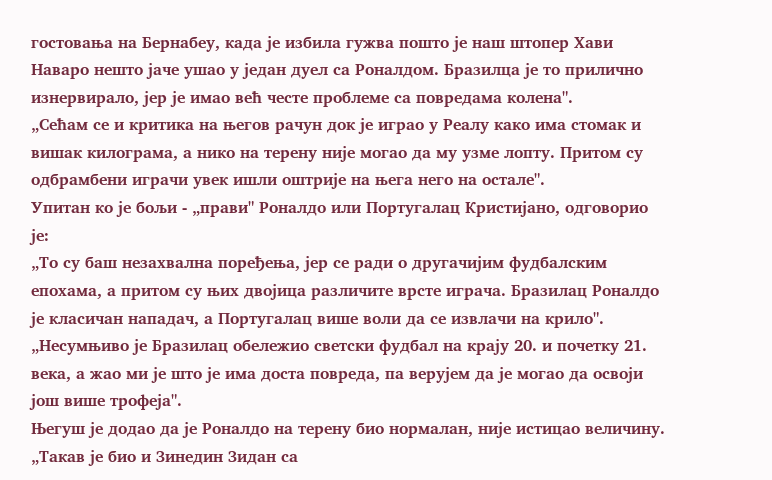гостовања на Бернабеу, када је избила гужва пошто је наш штопер Хави Наваро нешто јаче ушао у један дуел са Роналдом. Бразилца је то прилично изнервирало, јер је имао већ честе проблеме са повредама колена".
„Сећам се и критика на његов рачун док је играо у Реалу како има стомак и вишак килограма, а нико на терену није могао да му узме лопту. Притом су одбрамбени играчи увек ишли оштрије на њега него на остале".
Упитан ко је бољи - „прави" Роналдо или Португалац Кристијано, одговорио је:
„То су баш незахвална поређења, јер се ради о другачијим фудбалским епохама, а притом су њих двојица различите врсте играча. Бразилац Роналдо је класичан нападач, а Португалац више воли да се извлачи на крило".
„Несумњиво је Бразилац обележио светски фудбал на крају 20. и почетку 21. века, а жао ми је што је има доста повреда, па верујем да је могао да освоји још више трофеја".
Његуш је додао да је Роналдо на терену био нормалан, није истицао величину.
„Такав је био и Зинедин Зидан са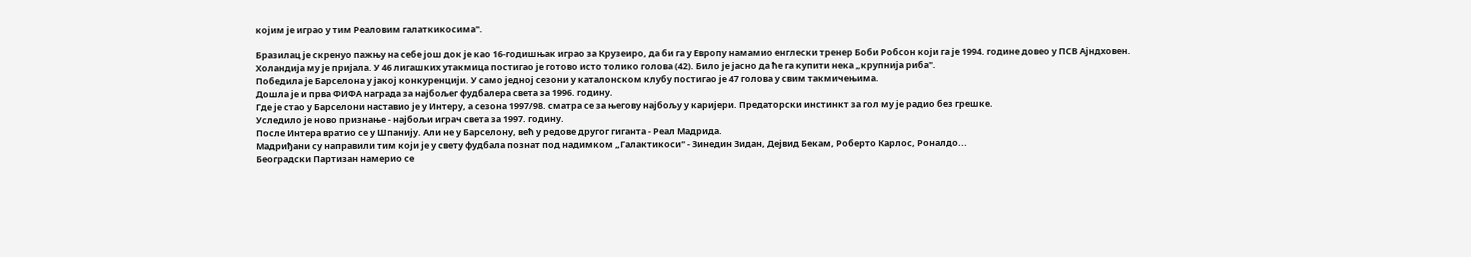којим је играо у тим Реаловим галаткикосима".

Бразилац је скренуо пажњу на себе још док је као 16-годишњак играо за Крузеиро, да би га у Европу намамио енглески тренер Боби Робсон који га је 1994. године довео у ПСВ Ајндховен.
Холандија му је пријала. У 46 лигашких утакмица постигао је готово исто толико голова (42). Било је јасно да ће га купити нека „крупнија риба".
Победила је Барселона у јакој конкуренцији. У само једној сезони у каталонском клубу постигао је 47 голова у свим такмичењима.
Дошла је и прва ФИФА награда за најбољег фудбалера света за 1996. годину.
Где је стао у Барселони наставио је у Интеру, а сезона 1997/98. сматра се за његову најбољу у каријери. Предаторски инстинкт за гол му је радио без грешке.
Уследило је ново признање - најбољи играч света за 1997. годину.
После Интера вратио се у Шпанију. Али не у Барселону, већ у редове другог гиганта - Реал Мадрида.
Мадриђани су направили тим који је у свету фудбала познат под надимком „Галактикоси" - Зинедин Зидан, Дејвид Бекам, Роберто Карлос, Роналдо...
Београдски Партизан намерио се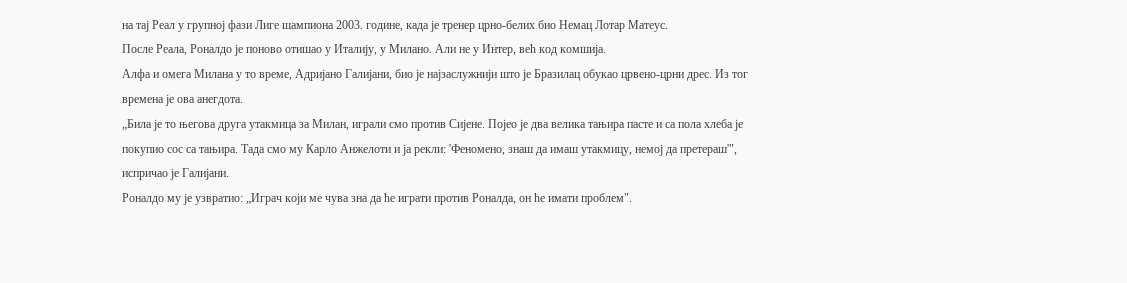на тај Реал у групној фази Лиге шампиона 2003. године, када је тренер црно-белих био Немац Лотар Матеус.
После Реала, Роналдо је поново отишао у Италију, у Милано. Али не у Интер, већ код комшија.
Алфа и омега Милана у то време, Адријано Галијани, био је најзаслужнији што је Бразилац обукао црвено-црни дрес. Из тог времена је ова анегдота.
„Била је то његова друга утакмица за Милан, играли смо против Сијене. Појео је два велика тањира пасте и са пола хлеба је покупио сос са тањира. Тада смо му Карло Анжелоти и ја рекли: 'Феномено, знаш да имаш утакмицу, немој да претераш'", испричао је Галијани.
Роналдо му је узвратио: „Играч који ме чува зна да ће играти против Роналда, он ће имати проблем".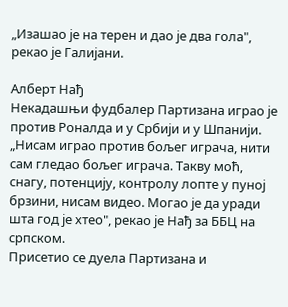„Изашао је на терен и дао је два гола", рекао је Галијани.

Алберт Нађ
Некадашњи фудбалер Партизана играо је против Роналда и у Србији и у Шпанији.
„Нисам играо против бољег играча, нити сам гледао бољег играча. Такву моћ, снагу, потенцију, контролу лопте у пуној брзини, нисам видео. Могао је да уради шта год је хтео", рекао је Нађ за ББЦ на српском.
Присетио се дуела Партизана и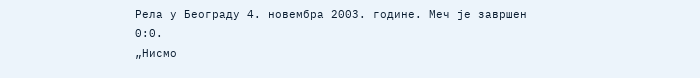Рела у Београду 4. новембра 2003. године. Меч је завршен 0:0.
„Нисмо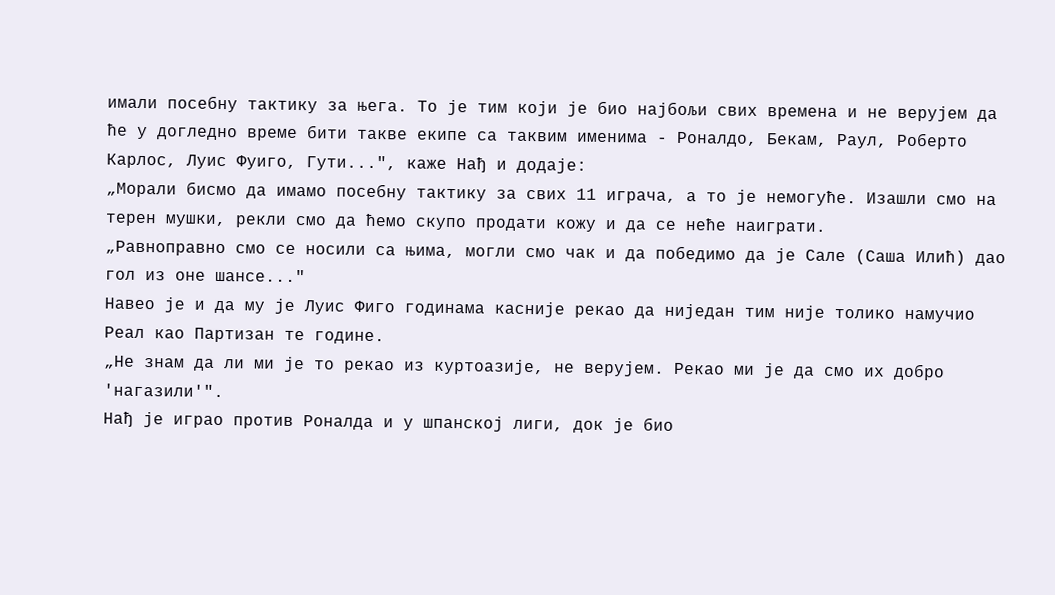имали посебну тактику за њега. То је тим који је био најбољи свих времена и не верујем да ће у догледно време бити такве екипе са таквим именима - Роналдо, Бекам, Раул, Роберто Карлос, Луис Фуиго, Гути...", каже Нађ и додаје:
„Морали бисмо да имамо посебну тактику за свих 11 играча, а то је немогуће. Изашли смо на терен мушки, рекли смо да ћемо скупо продати кожу и да се неће наиграти.
„Равноправно смо се носили са њима, могли смо чак и да победимо да је Сале (Саша Илић) дао гол из оне шансе..."
Навео је и да му је Луис Фиго годинама касније рекао да ниједан тим није толико намучио Реал као Партизан те године.
„Не знам да ли ми је то рекао из куртоазије, не верујем. Рекао ми је да смо их добро 'нагазили'".
Нађ је играо против Роналда и у шпанској лиги, док је био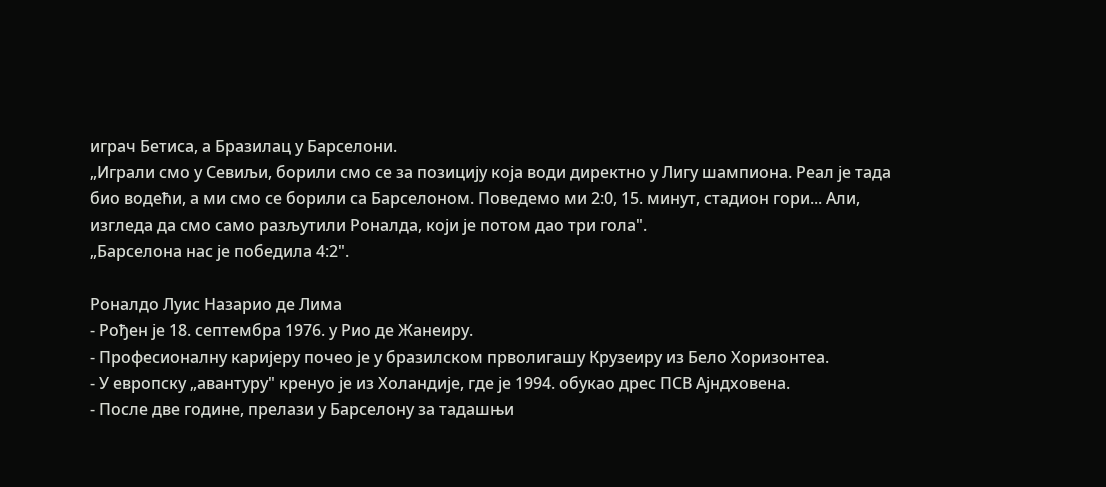играч Бетиса, а Бразилац у Барселони.
„Играли смо у Севиљи, борили смо се за позицију која води директно у Лигу шампиона. Реал је тада био водећи, а ми смо се борили са Барселоном. Поведемо ми 2:0, 15. минут, стадион гори... Али, изгледа да смо само разљутили Роналда, који је потом дао три гола".
„Барселона нас је победила 4:2".

Роналдо Луис Назарио де Лима
- Рођен је 18. септембра 1976. у Рио де Жанеиру.
- Професионалну каријеру почео је у бразилском прволигашу Крузеиру из Бело Хоризонтеа.
- У европску „авантуру" кренуо је из Холандије, где је 1994. обукао дрес ПСВ Ајндховена.
- После две године, прелази у Барселону за тадашњи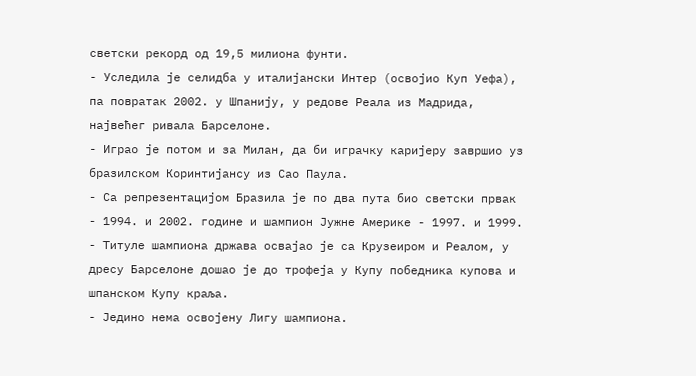светски рекорд од 19,5 милиона фунти.
- Уследила је селидба у италијански Интер (освојио Куп Уефа), па повратак 2002. у Шпанију, у редове Реала из Мадрида, највећег ривала Барселоне.
- Играо је потом и за Милан, да би играчку каријеру завршио уз бразилском Коринтијансу из Сао Паула.
- Са репрезентацијом Бразила је по два пута био светски првак - 1994. и 2002. године и шампион Јужне Америке - 1997. и 1999.
- Титуле шампиона држава освајао је са Крузеиром и Реалом, у дресу Барселоне дошао је до трофеја у Купу победника купова и шпанском Купу краља.
- Једино нема освојену Лигу шампиона.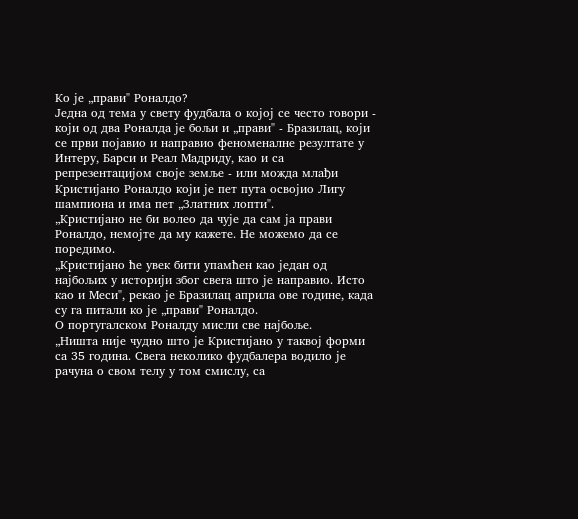Ко је „прави" Роналдо?
Једна од тема у свету фудбала о којој се често говори - који од два Роналда је бољи и „прави" - Бразилац, који се први појавио и направио феноменалне резултате у Интеру, Барси и Реал Мадриду, као и са репрезентацијом своје земље - или можда млађи Кристијано Роналдо који је пет пута освојио Лигу шампиона и има пет „Златних лопти".
„Кристијано не би волео да чује да сам ја прави Роналдо, немојте да му кажете. Не можемо да се поредимо.
„Кристијано ће увек бити упамћен као један од најбољих у историји због свега што је направио. Исто као и Меси", рекао је Бразилац априла ове године, када су га питали ко је „прави" Роналдо.
О португалском Роналду мисли све најбоље.
„Ништа није чудно што је Кристијано у таквој форми са 35 година. Свега неколико фудбалера водило је рачуна о свом телу у том смислу, са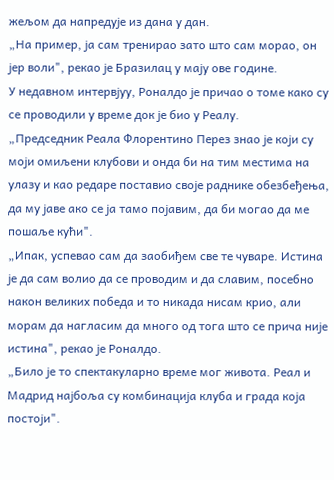жељом да напредује из дана у дан.
„На пример, ја сам тренирао зато што сам морао, он јер воли", рекао је Бразилац у мају ове године.
У недавном интервјуу, Роналдо је причао о томе како су се проводили у време док је био у Реалу.
„Председник Реала Флорентино Перез знао је који су моји омиљени клубови и онда би на тим местима на улазу и као редаре поставио своје раднике обезбеђења, да му јаве ако се ја тамо појавим, да би могао да ме пошаље кући".
„Ипак, успевао сам да заобиђем све те чуваре. Истина је да сам волио да се проводим и да славим, посебно након великих победа и то никада нисам крио, али морам да нагласим да много од тога што се прича није истина", рекао је Роналдо.
„Било је то спектакуларно време мог живота. Реал и Мадрид најбоља су комбинација клуба и града која постоји".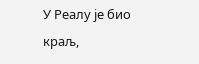У Реалу је био краљ,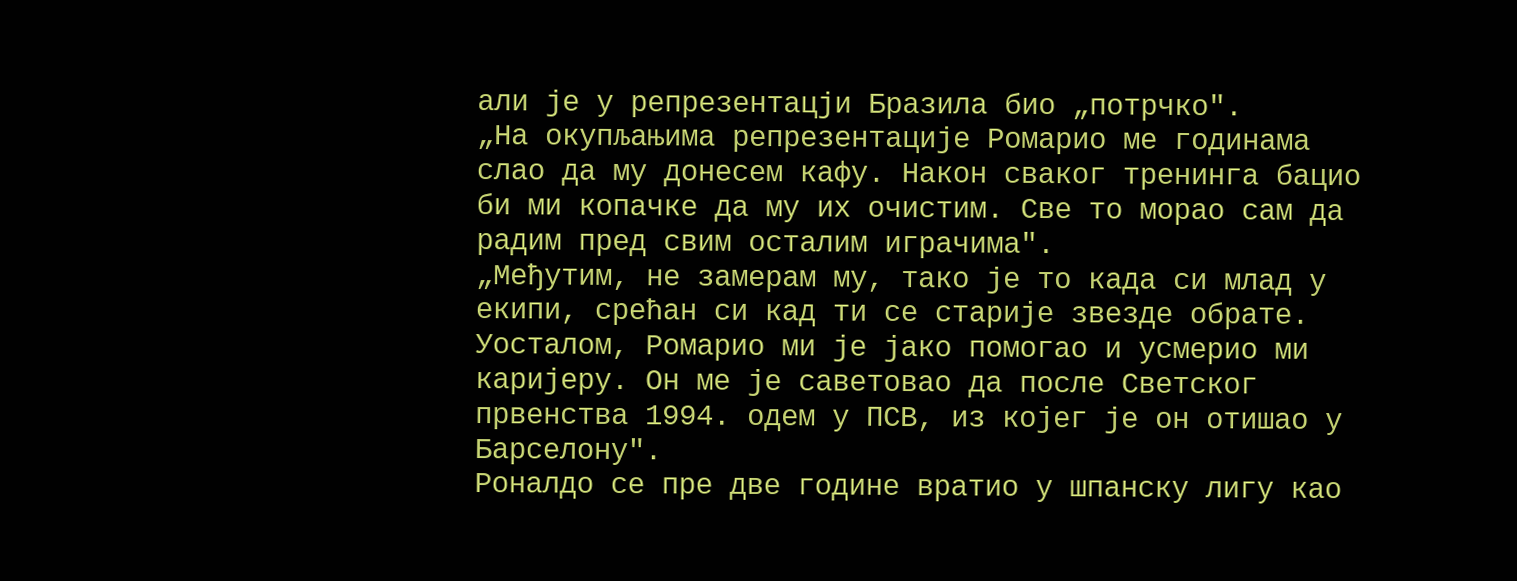али је у репрезентацји Бразила био „потрчко".
„На окупљањима репрезентације Ромарио ме годинама слао да му донесем кафу. Након сваког тренинга бацио би ми копачке да му их очистим. Све то морао сам да радим пред свим осталим играчима".
„Међутим, не замерам му, тако је то када си млад у екипи, срећан си кад ти се старије звезде обрате. Уосталом, Ромарио ми је јако помогао и усмерио ми каријеру. Он ме је саветовао да после Светског првенства 1994. одем у ПСВ, из којег је он отишао у Барселону".
Роналдо се пре две године вратио у шпанску лигу као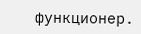функционер.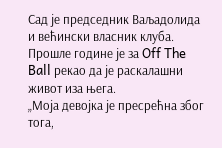Сад је председник Ваљадолида и већински власник клуба.
Прошле године је за Off The Ball рекао да је раскалашни живот иза њега.
„Моја девојка је пресрећна због тога,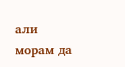али морам да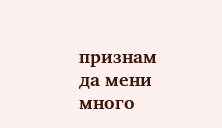признам да мени много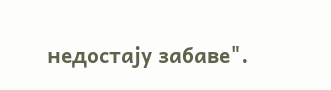недостају забаве".